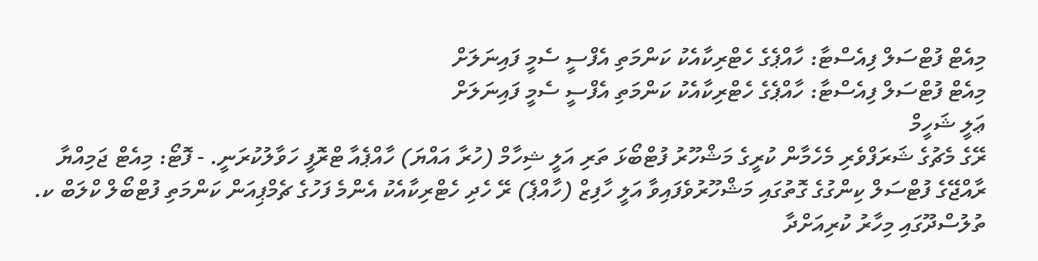މިއެޓް ފުޓްސަލް ފިއެސްޓާ: ހާއްޕެގެ ހެޓްރިކާއެކު ކަންމަތި އެފްސީ ސެމީ ފައިނަލަށް
މިއެޓް ފުޓްސަލް ފިއެސްޓާ: ހާއްޕެގެ ހެޓްރިކާއެކު ކަންމަތި އެފްސީ ސެމީ ފައިނަލަށް
ޢަލީ ޝަހީމް
ރޭގެ މެޗުގެ ޝަރަފްވެރި މެހެމާން ކުރީގެ މަޝްހޫރު ފުޓްބޯޅަ ތަރި އަލީ ޝިހާމް (ހުރާ އައްޔަ) ހާއްޕެއާ ޓްރޮފީ ހަވާލުކުރަނީ. - ފޮޓޯ: މިއެޓް ޖަމިއްޔާ
ރާއްޖޭގެ ފުޓްސަލް ކިންގުގެ ގޮތުގައި މަޝްހޫރުވެފައިވާ އަލީ ހާފިޒް (ހާއްޕެ) ރޭ ހެދި ހެޓްރިކާއެކު އެންމެ ފަހުގެ ޗެމްޕިއަން ކަންމަތި ފުޓްބޯލް ކްލަބް ކ. ތުލުސްދޫގައި މިހާރު ކުރިއަށްދާ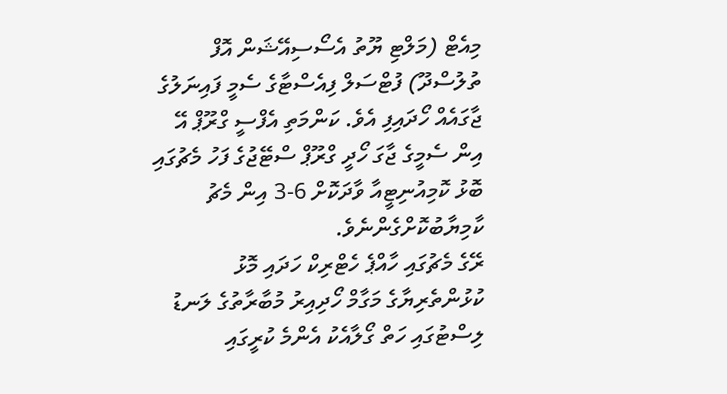މިއެޓް (މަލްޓި ޔޫތު އެސޯސިއޭޝަން އޮފް ތުލުސްދޫ) ފުޓްސަލް ފިއެސްޓާގެ ސެމީ ފައިނަލުގެ ޖާގައެއް ހޯދައިފި އެވެ. ކަންމަތި އެފްސީ ގްރޫޕް އޭ އިން ސެމީގެ ޖާގަ ހޯދީ ގްރޫޕް ސްޓޭޖުގެ ފަހު މެޗުގައި ބޮޅު ކޮމިއުނިޓީއާ ވާދަކޮށް 6-3 އިން މެޗު ކާމިޔާބުކޮށްގެންނެވެ.
ރޭގެ މެޗުގައި ހާއްޕެ ހެޓްރިކް ހަދައި މޮޅު ކުޅުންތެރިޔާގެ މަގާމް ހޯދިއިރު މުބާރާތުގެ ލަނޑު ލިސްޓުގައި ހަތް ގޯލާއެކު އެންމެ ކުރީގައި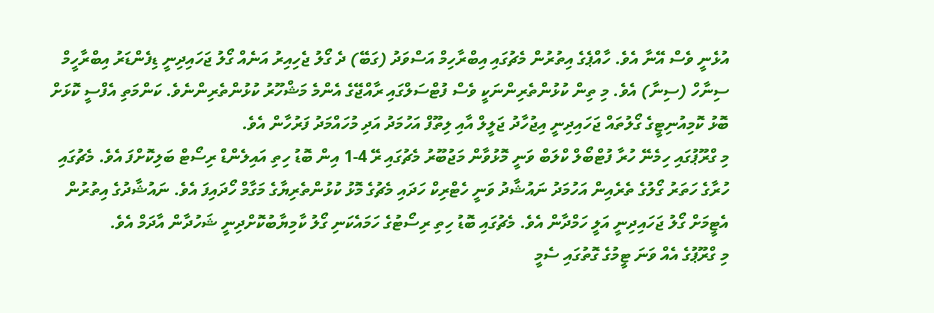އުޅެނީ ވެސް އޭނާ އެވެ. ހާއްޕެގެ އިތުރުން މެޗުގައި އިބްރާހިމް އަސްވަދު (ގަބޭ) ދެ ގޯލު ޖެހިއިރު އަނެއް ގޯލު ޖަހައިދިނީ ޑިފެންޑަރު އިބްރާހީމް ސިނާހް (ސިނާ) އެވެ. މި ތިން ކުޅުންތެރިންނަކީ ވެސް ފުޓްސަލްގައި ރާއްޖޭގެ އެންމެ މަޝްހޫރު ކުޅުންތެރިންނެވެ. ކަންމަތި އެފްސީ ކޮޅަށް ބޮޅު ކޮމިއުނިޓީގެ ގޯލުތައް ޖަހައިދިނީ އިޖުހާދު ޖަލީލް އާއި ލިތޫފް އަހުމަދު އަދި މުހައްމަދު ފަރުހާން އެވެ.
މި ގްރޫޕުގައި ހިމެނޭ ހުރާ ފުޓްބޯލް ކްލަބް ވަނީ މޮޅުވާން މަޖުބޫރު މެޗުގައި ރޭ 4-1 އިން ބޮޑު ހިތި އައިލެންޑް ރިސޯޓް ބަލިކޮށްފަ އެވެ. މެޗުގައި ހުރާގެ ހަތަރު ގޯލުގެ ތެރެއިން އަހުމަދު ނައުޝާދު ވަނީ ހެޓްރިކް ހަދައި މެޗުގެ މޮޅު ކުޅުންތެރިޔާގެ މަގާމް ހޯދައިފަ އެވެ. ނައުޝާދުގެ އިތުރުން އެޓީމަށް ގޯލު ޖަހައިދިނީ އަލީ ހަމްދާން އެވެ. މެޗުގައި ބޮޑު ހިތި ރިސޯޓުގެ ހަމައެކަނި ގޯލު ކާމިޔާބުކޮށްދިނީ ޝަހުދާން އާދަމް އެވެ.
މި ގްރޫޕުގެ އެއް ވަނަ ޓީމުގެ ގޮތުގައި ސެމީ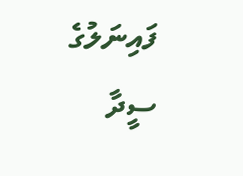ފައިނަލުގެ ސީދާ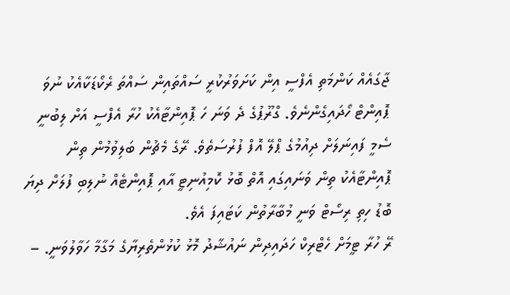ޖާގައެއް ކަންމަތި އެފްސީ އިން ކަށަވަރުކުރީ ސައްތައިން ސައްތަ ރެކޯޑަކާއެކު ނުވަ ޕޮއިންޓް ހޯދައިގެންނެވެ. ގްރޫޕުގެ ދެ ވަނަ ހަ ޕޮއިންޓާއެކު ހުރާ އެފްސީ އަށް ލިބުނީ ސެމީ ފައިނަލަށް ދިއުމުގެ ޕްލޭ އޮފް ފުރުސަތެވެ. ރޭގެ މެޗުން ބަލިވުމުން ތިން ޕޮއިންޓާއެކު ތިން ވަނައިގައި އޮތް ބޮޅު ކޮމިއުނިޓީ އާއި ޕޮއިންޓެއް ނުލިބި ފުލަށް ދިޔަ ބޮޑު ހިތި ރިސޯޓް ވަނީ މުބާރާތުން ކަޓައިފަ އެވެ.
ރޭ ހުރާ ޓީމަށް ހެޓްރިކް ހަދައިދިން ނައުޝާދު މޮޅު ކުޅުންތެރިޔާގެ މަގާމާ ހަވާލުވަނީ. –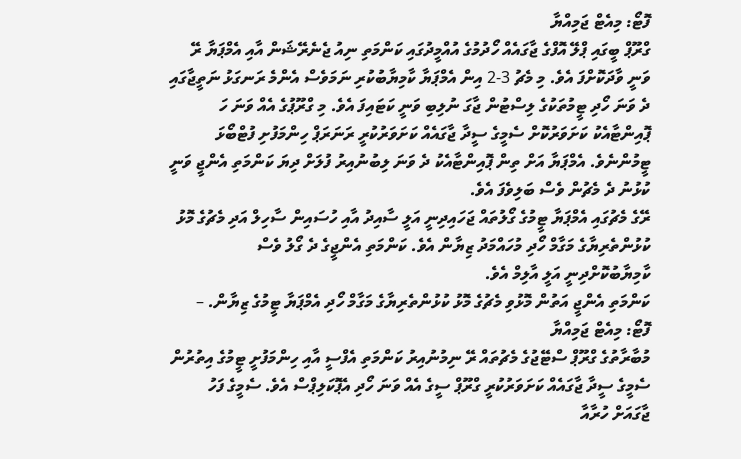ފޮޓޯ: މިއެޓް ޖަމިއްޔާ
ގްރޫޕް ބީގައި ޕްލޭ އޮފްގެ ޖާގައެއް ހޯދުމުގެ އުއްމީދުގައި ކަންމަތި ނިއު ޖެނެރޭޝަން އާއި އެމްޕަޔާ ރޭ ވަނީ ވާދަކޮށްފަ އެވެ. މި މެޗު 3-2 އިން އެމްޕަޔާ ކާމިޔާބުކުރި ނަމަވެސް އެންމެ ރަނގަޅު ނަތީޖާގައި ދެ ވަނަ ހޯދި ޓީމުތަކުގެ ލިސްޓުން ޖާގަ ނުލިބި ވަނީ ކަޓައިފަ އެވެ. މި ގްރޫޕުގެ އެއް ވަނަ ހަ ޕޮއިންޓާއެކު ކަށަވަރުކޮށް ސެމީގެ ސީދާ ޖާގައެއް ކަށަވަރުކުރީ ރަނަރަޕް ހިންމަފުށި ފުޓްބޯޅަ ޓީމުންނެވެ. އެމްޕަޔާ އަށް ތިން ޕޮއިންޓާއެކު ދެ ވަނަ ލިބުނުއިރު ފުލަށް ދިޔަ ކަންމަތި އެންޖީ ވަނީ ކުޅުނު ދެ މެޗުން ވެސް ބަލިވެފަ އެވެ.
ރޭގެ މެޗުގައި އެމްޕަޔާ ޓީމުގެ ގޯލުތައް ޖަހައިދިނީ އަލީ ސާއިދު އާއި ހުސައިން ސާހިލް އަދި މެޗުގެ މޮޅު ކުޅުންތެރިޔާގެ މަގާމް ހޯދި މުހައްމަދު ޒިޔާން އެވެ. ކަންމަތި އެންޖީގެ ދެ ގޯލު ވެސް ކާމިޔާބުކޮށްދިނީ އަލީ އާލިމް އެވެ.
ކަންމަތި އެންޖީ އަތުން މޮޅުވި މެޗުގެ މޮޅު ކުޅުންތެރިޔާގެ މަގާމް ހޯދި އެމްޕަޔާ ޓީމުގެ ޒިޔާން. – ފޮޓޯ: މިއެޓް ޖަމިއްޔާ
މުބާރާތުގެ ގްރޫޕް ސްޓޭޖުގެ މެޗުތައް ރޭ ނިމުނުއިރު ކަންމަތި އެފްސީ އާއި ހިންމަފުށީ ޓީމުގެ އިތުރުން ސެމީގެ ސީދާ ޖާގައެއް ކަށަވަރުކުރީ ގްރޫޕް ސީގެ އެއް ވަނަ ހޯދި އެޕޮކަލިޕްސް އެވެ. ސެމީގެ ފަހު ޖާގައަށް ހުރާއާ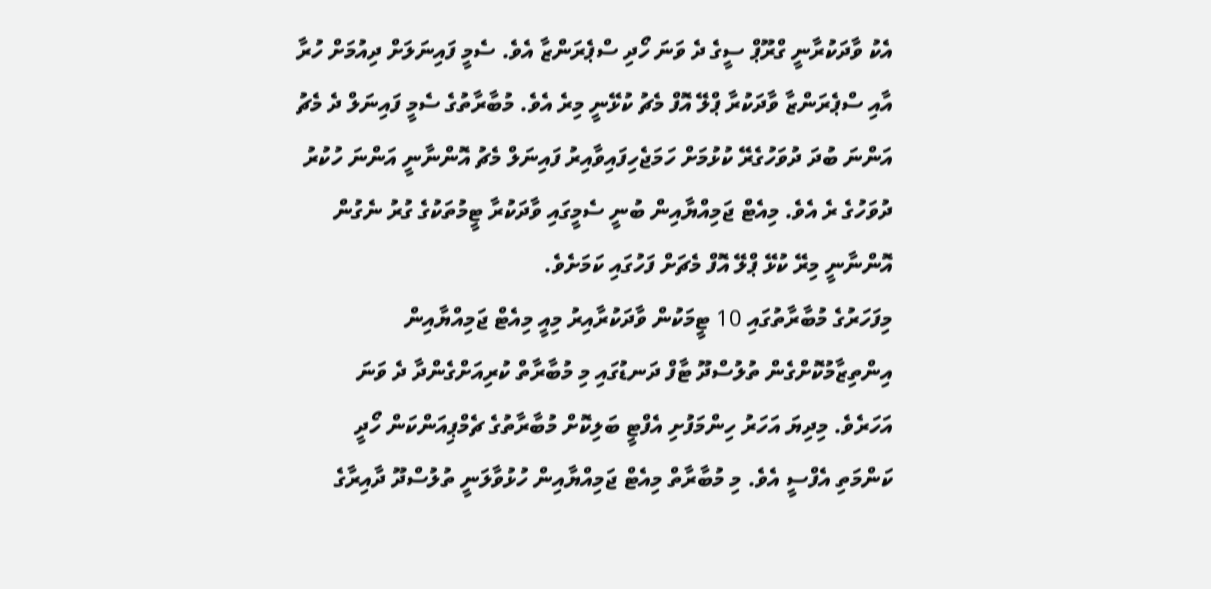އެކު ވާދަކުރާނީ ގްރޫޕް ސީގެ ދެ ވަނަ ހޯދި ސްޕެރަންޒާ އެވެ. ސެމީ ފައިނަލަށް ދިއުމަށް ހުރާ އާއި ސްޕެރަންޒާ ވާދަކުރާ ޕްލޭ އޮފް މެޗު ކުޅޭނީ މިރެ އެވެ. މުބާރާތުގެ ސެމީ ފައިނަލް ދެ މެޗު އަންނަ ބުދަ ދުވަހުގެރޭ ކުޅުމަށް ހަމަޖެހިފައިވާއިރު ފައިނަލް މެޗު އޮންނާނީ އަންނަ ހުކުރު ދުވަހުގެ ރެ އެވެ. މިއެޓް ޖަމިއްޔާއިން ބުނީ ސެމީގައި ވާދަކުރާ ޓީމުތަކުގެ ގުރު ނެގުން އޮންނާނީ މިރޭ ކުޅޭ ޕްލޭ އޮފް މެޗަށް ފަހުގައި ކަމަށެވެ.
މިފަހަރުގެ މުބާރާތުގައި 10 ޓީމަކުން ވާދަކުރާއިރު މިއީ މިއެޓް ޖަމިއްޔާއިން އިންތިޒާމުކޮށްގެން ތުލުސްދޫ ޓާފް ދަނޑުގައި މި މުބާރާތް ކުރިއަށްގެންދާ ދެ ވަނަ އަހަރެވެ. މިދިޔަ އަހަރު ހިންމަފުށި އެފްޓީ ބަލިކޮށް މުބާރާތުގެ ޗެމްޕިއަންކަން ހޯދީ ކަންމަތި އެފްސީ އެވެ. މި މުބާރާތް މިއެޓް ޖަމިއްޔާއިން ހުޅުވާލަނީ ތުލުސްދޫ ދާއިރާގެ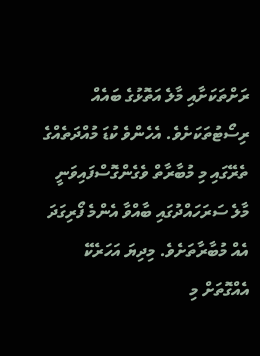ރަށްތަކަށާއި މާލެ އަތޮޅުގެ ބައެއް ރިސޯޓުތަކަށެވެ. އެހެންވެ ކުޑަ މުއްދަތެއްގެ ތެރޭގައި މި މުބާރާތް ވެގެންގޮސްފައިވަނީ މާލެ ސަރަހައްދުގައި ބާއްވާ އެންމެ ފޯރިގަދަ އެއް މުބާރާތަށެވެ. މިދިޔަ އަހަރެކޭ އެއްގޮތަށް މި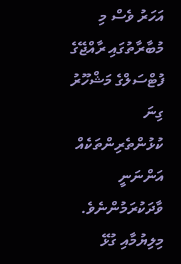އަހަރު ވެސް މި މުބާރާތުގައި ރާއްޖޭގެ ފުޓްސަލްގެ މަޝްހޫރު ގިނަ ކުޅުންތެރިންތަކެއް އަންނަނީ ވާދަކުރަމުންނެވެ.
މިލިޔުމާއި ގުޅޭ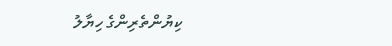ކިޔުންތެރިންގެ ހިޔާލު